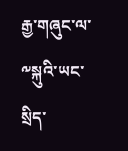རྒྱ་གཞུང་ལ་༸སྐུའི་ཡང་སྲིད་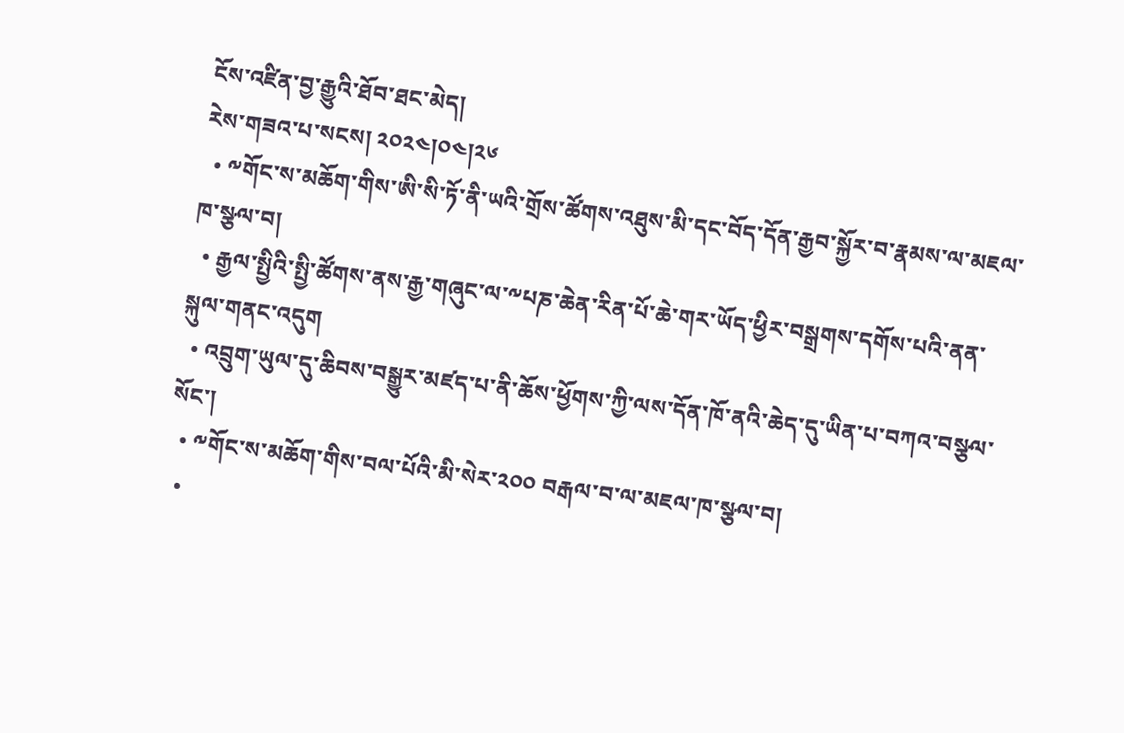ངོས་འཛིན་བྱ་རྒྱུའི་ཐོབ་ཐང་མེད།
རེས་གཟའ་པ་སངས། ༢༠༢༤།༠༤།༢༦
  • ༸གོང་ས་མཆོག་གིས་ཨི་སི་ཏོ་ནི་ཡའི་གྲོས་ཚོགས་འཐུས་མི་དང་བོད་དོན་རྒྱབ་སྐྱོར་བ་རྣམས་ལ་མཇལ་ཁ་སྩལ་བ།
  • རྒྱལ་སྤྱིའི་སྤྱི་ཚོགས་ནས་རྒྱ་གཞུང་ལ་༸པཎ་ཆེན་རིན་པོ་ཆེ་གར་ཡོད་ཕྱིར་བསྒྲགས་དགོས་པའི་ནན་སྐུལ་གནང་འདུག
  • འབྲུག་ཡུལ་དུ་ཆིབས་བསྒྱུར་མཛད་པ་ནི་ཆོས་ཕྱོགས་ཀྱི་ལས་དོན་ཁོ་ནའི་ཆེད་དུ་ཡིན་པ་བཀའ་བསྩལ་སོང་།
  • ༸གོང་ས་མཆོག་གིས་བལ་པོའི་མི་སེར་༢༠༠ བརྒལ་བ་ལ་མཇལ་ཁ་སྩལ་བ།
  •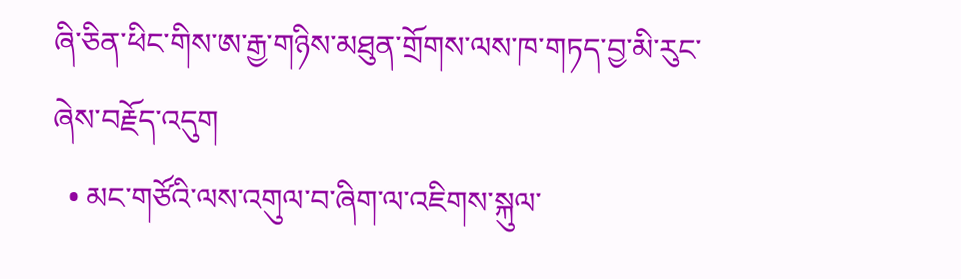ཞི་ཅིན་ཕིང་གིས་ཨ་རྒྱ་གཉིས་མཐུན་གྲོགས་ལས་ཁ་གཏད་བྱ་མི་རུང་ཞེས་བརྗོད་འདུག
  • མང་གཙོའི་ལས་འགུལ་བ་ཞིག་ལ་འཇིགས་སྐུལ་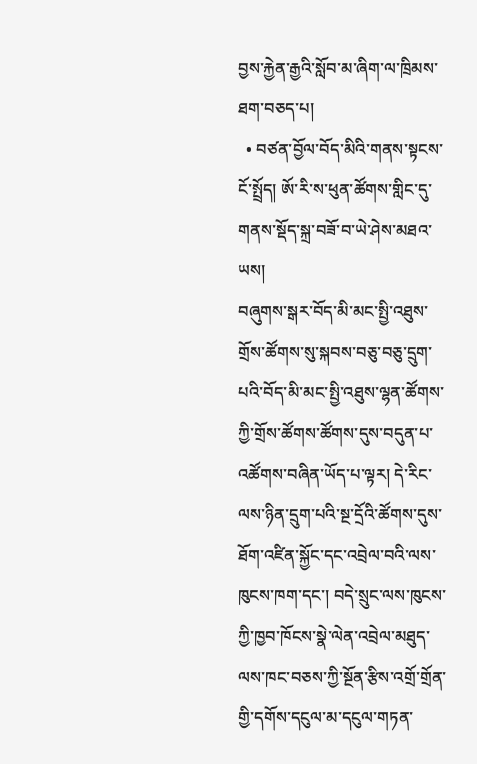བྱས་རྐྱེན་རྒྱའི་སློབ་མ་ཞིག་ལ་ཁྲིམས་ཐག་བཅད་པ།
  • བཙན་བྱོལ་བོད་མིའི་གནས་སྟངས་ངོ་སྤྲོད། ཨོ་རི་ས་ཕུན་ཚོགས་གླིང་དུ་གནས་སྡོད་སྐྲ་བཟོ་བ་ཡེ་ཤེས་མཐའ་ཡས།
བཞུགས་སྒར་བོད་མི་མང་སྤྱི་འཐུས་གྲོས་ཚོགས་སུ་སྐབས་བཅུ་བཅུ་དྲུག་པའི་བོད་མི་མང་སྤྱི་འཐུས་ལྷན་ཚོགས་ཀྱི་གྲོས་ཚོགས་ཚོགས་དུས་བདུན་པ་འཚོགས་བཞིན་ཡོད་པ་ལྟར། དེ་རིང་ལས་ཉིན་དྲུག་པའི་སྔ་དྲོའི་ཚོགས་དུས་ཐོག་འཛིན་སྐྱོང་དང་འབྲེལ་བའི་ལས་ཁུངས་ཁག་དང་། བདེ་སྲུང་ལས་ཁུངས་ཀྱི་ཁྱབ་ཁོངས་སྣེ་ལེན་འབྲེལ་མཐུད་ལས་ཁང་བཅས་ཀྱི་སྔོན་རྩིས་འགྲོ་གྲོན་གྱི་དགོས་དངུལ་མ་དངུལ་གཏན་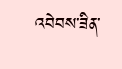འབེབས་ཟིན་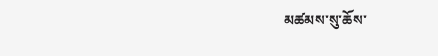མཚམས་སུ་ཆོས་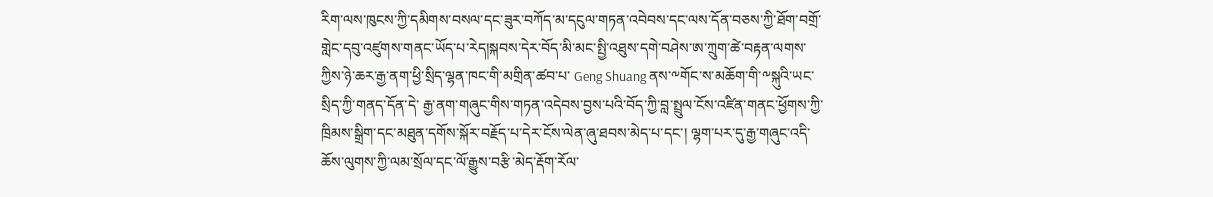རིག་ལས་ཁུངས་ཀྱི་དམིགས་བསལ་དང་ཟུར་བཀོད་མ་དངུལ་གཏན་འབེབས་དང་ལས་དོན་བཅས་ཀྱི་ཐོག་བགྲོ་གླེང་དབུ་འཛུགས་གནང་ཡོད་པ་རེད།སྐབས་དེར་བོད་མི་མང་སྤྱི་འཐུས་དགེ་བཤེས་ཨ་ཀྲུག་ཚེ་བརྟན་ལགས་ཀྱིས་ཉེ་ཆར་རྒྱ་ནག་ཕྱི་སྲིད་ལྷན་ཁང་གི་མགྲིན་ཚབ་པ་ Geng Shuang ནས་༸གོང་ས་མཆོག་གི་༸སྐུའི་ཡང་སྲིད་ཀྱི་གནད་དོན་དེ་ རྒྱ་ནག་གཞུང་གིས་གཏན་འདེབས་བྱས་པའི་བོད་ཀྱི་བླ་སྤྲུལ་ངོས་འཛིན་གནང་ཕྱོགས་ཀྱི་ཁྲིམས་སྒྲིག་དང་མཐུན་དགོས་སྐོར་བརྗོད་པ་དེར་ངོས་ལེན་ཞུ་ཐབས་མེད་པ་དང་། ལྷག་པར་དུ་རྒྱ་གཞུང་འདི་ཆོས་ལུགས་ཀྱི་ལམ་སྲོལ་དང་ལོ་རྒྱུས་བརྩི་མེད་རྡོག་རོལ་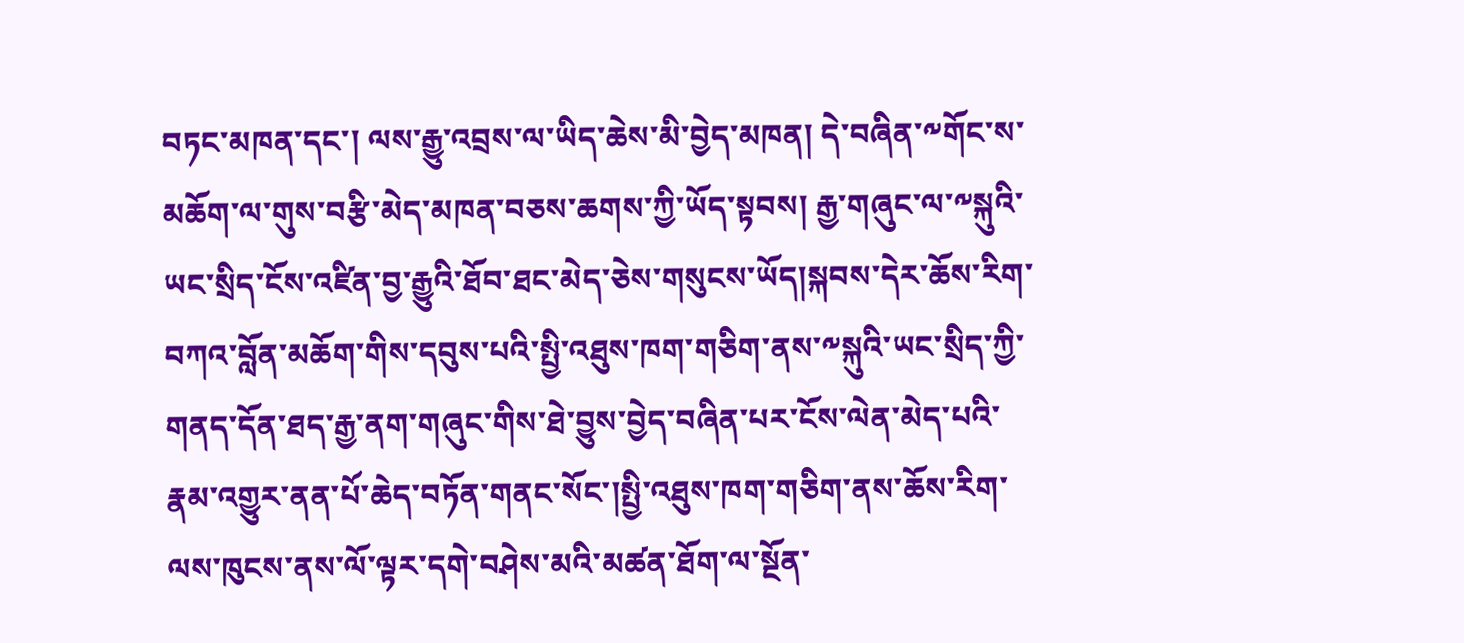བཏང་མཁན་དང་། ལས་རྒྱུ་འབྲས་ལ་ཡིད་ཆེས་མི་བྱེད་མཁན། དེ་བཞིན་༸གོང་ས་མཆོག་ལ་གུས་བརྩི་མེད་མཁན་བཅས་ཆགས་ཀྱི་ཡོད་སྟབས། རྒྱ་གཞུང་ལ་༸སྐུའི་ཡང་སྲིད་ངོས་འཛིན་བྱ་རྒྱུའི་ཐོབ་ཐང་མེད་ཅེས་གསུངས་ཡོད།སྐབས་དེར་ཆོས་རིག་བཀའ་བློན་མཆོག་གིས་དབུས་པའི་སྤྱི་འཐུས་ཁག་གཅིག་ནས་༸སྐུའི་ཡང་སྲིད་ཀྱི་གནད་དོན་ཐད་རྒྱ་ནག་གཞུང་གིས་ཐེ་བྱུས་བྱེད་བཞིན་པར་ངོས་ལེན་མེད་པའི་རྣམ་འགྱུར་ནན་པོ་ཆེད་བཏོན་གནང་སོང་།སྤྱི་འཐུས་ཁག་གཅིག་ནས་ཆོས་རིག་ལས་ཁུངས་ནས་ལོ་ལྟར་དགེ་བཤེས་མའི་མཚན་ཐོག་ལ་སྔོན་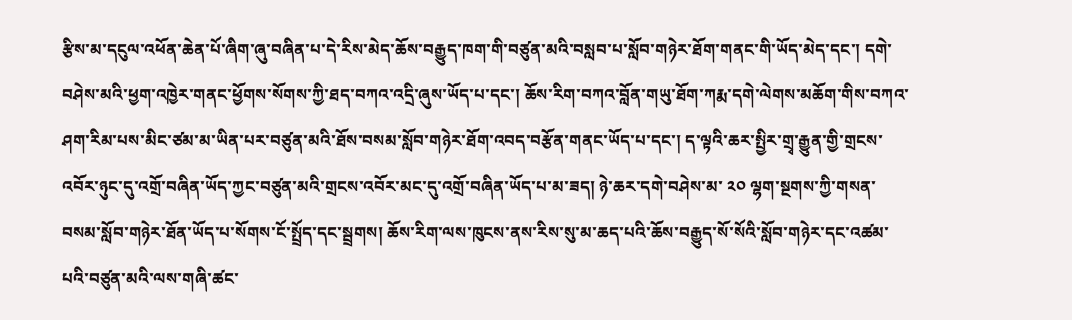རྩིས་མ་དངུལ་འཕོན་ཆེན་པོ་ཞིག་ཞུ་བཞིན་པ་དེ་རིས་མེད་ཆོས་བརྒྱུད་ཁག་གི་བཙུན་མའི་བསླབ་པ་སློབ་གཉེར་ཐོག་གནང་གི་ཡོད་མེད་དང་། དགེ་བཤེས་མའི་ཕྱག་འཁྱེར་གནང་ཕྱོགས་སོགས་ཀྱི་ཐད་བཀའ་འདྲི་ཞུས་ཡོད་པ་དང་། ཆོས་རིག་བཀའ་བློན་གཡུ་ཐོག་ཀརྨ་དགེ་ལེགས་མཆོག་གིས་བཀའ་ཤག་རིམ་པས་མིང་ཙམ་མ་ཡིན་པར་བཙུན་མའི་ཐོས་བསམ་སློབ་གཉེར་ཐོག་འབད་བརྩོན་གནང་ཡོད་པ་དང་། ད་ལྟའི་ཆར་སྤྱིར་གྲྭ་རྒྱུན་གྱི་གྲངས་འབོར་ཉུང་དུ་འགྲོ་བཞིན་ཡོད་ཀྱང་བཙུན་མའི་གྲངས་འབོར་མང་དུ་འགྲོ་བཞིན་ཡོད་པ་མ་ཟད། ཉེ་ཆར་དགེ་བཤེས་མ་ ༢༠ ལྷག་སྔགས་ཀྱི་གསན་བསམ་སློབ་གཉེར་ཐོན་ཡོད་པ་སོགས་ངོ་སྤྲོད་དང་སྦྲགས། ཆོས་རིག་ལས་ཁུངས་ནས་རིས་སུ་མ་ཆད་པའི་ཆོས་བརྒྱུད་སོ་སོའི་སློབ་གཉེར་དང་འཚམ་པའི་བཙུན་མའི་ལས་གཞི་ཚང་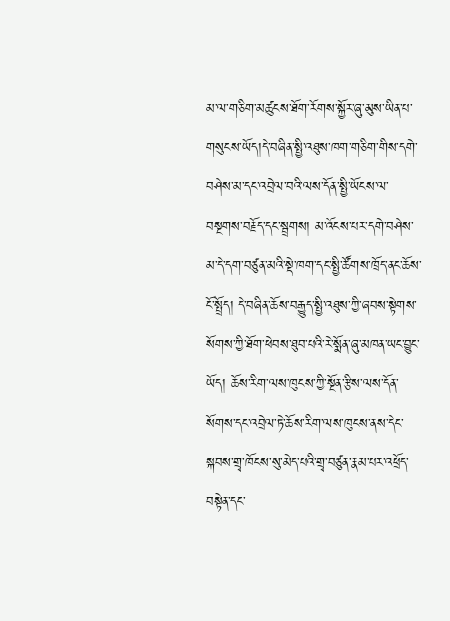མ་ལ་གཅིག་མཚུངས་ཐོག་རོགས་སྐྱོར་ཞུ་མུས་ཡིན་པ་གསུངས་ཡོད།དེ་བཞིན་སྤྱི་འཐུས་ཁག་གཅིག་གིས་དགེ་བཤེས་མ་དང་འབྲེལ་བའི་ལས་དོན་སྤྱི་ཡོངས་ལ་བསྔགས་བརྗོད་དང་སྦྲགས། མ་འོངས་པར་དགེ་བཤེས་མ་དེ་དག་བཙུན་མའི་སྡེ་ཁག་དང་སྤྱི་ཚོགས་ཁྲོད་ནང་ཆོས་ངོ་སྤྲོད། དེ་བཞིན་ཆོས་བརྒྱུད་སྤྱི་འཐུས་ཀྱི་ཞབས་སྟེགས་སོགས་ཀྱི་ཐོག་ཕེབས་ཐུབ་པའི་རེ་སྨོན་ཞུ་མཁན་ཡང་བྱུང་ཡོད། ཆོས་རིག་ལས་ཁུངས་ཀྱི་སྔོན་རྩིས་ལས་དོན་སོགས་དང་འབྲེལ་ཏེ་ཆོས་རིག་ལས་ཁུངས་ནས་དེང་སྐབས་གྲྭ་ཁོངས་སུ་མེད་པའི་གྲྭ་བཙུན་རྣམ་པར་འཕྲོད་བསྟེན་དང་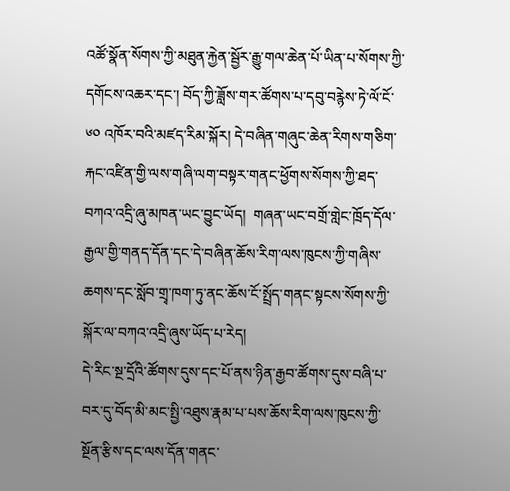འཚོ་སྣོན་སོགས་ཀྱི་མཐུན་རྐྱེན་སྦྱོར་རྒྱུ་གལ་ཆེན་པོ་ཡིན་པ་སོགས་ཀྱི་དགོངས་འཆར་དང་། བོད་ཀྱི་ཟློས་གར་ཚོགས་པ་དབུ་བརྙེས་ཏེ་ལོ་ངོ་ ༦༠ འཁོར་བའི་མཛད་རིམ་སྐོར། དེ་བཞིན་གཞུང་ཆེན་རིགས་གཅིག་རྐང་འཛིན་གྱི་ལས་གཞི་ལག་བསྟར་གནང་ཕྱོགས་སོགས་ཀྱི་ཐད་བཀའ་འདྲི་ཞུ་མཁན་ཡང་བྱུང་ཡོད།  གཞན་ཡང་བགྲོ་གླེང་ཁྲོད་དོལ་རྒྱལ་གྱི་གནད་དོན་དང་དེ་བཞིན་ཆོས་རིག་ལས་ཁུངས་ཀྱི་གཞིས་ཆགས་དང་སློབ་གྲྭ་ཁག་ཏུ་ནང་ཆོས་ངོ་སྤྲོད་གནང་སྟངས་སོགས་ཀྱི་སྐོར་ལ་བཀའ་འདྲི་ཞུས་ཡོད་པ་རེད།
དེ་རིང་སྔ་དྲོའི་ཚོགས་དུས་དང་པོ་ནས་ཉིན་རྒྱབ་ཚོགས་དུས་བཞི་པ་བར་དུ་བོད་མི་མང་སྤྱི་འཐུས་རྣམ་པ་པས་ཆོས་རིག་ལས་ཁུངས་ཀྱི་སྔོན་རྩིས་དང་ལས་དོན་གནང་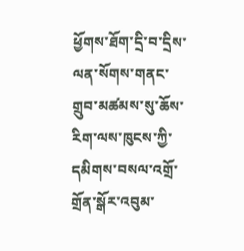ཕྱོགས་ཐོག་དྲི་བ་དྲིས་ལན་སོགས་གནང་གྲུབ་མཚམས་སུ་ཆོས་རིག་ལས་ཁུངས་ཀྱི་དམིགས་བསལ་འགྲོ་གྲོན་སྒོར་འབུམ་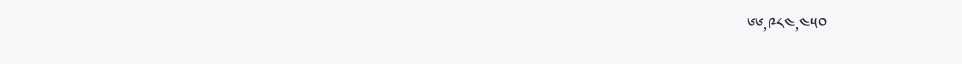༦༦,༩༨༤,༤༥༠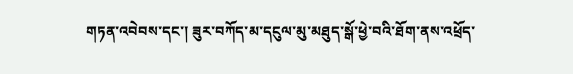གཏན་འབེབས་དང་། ཟུར་བཀོད་མ་དངུལ་མུ་མཐུད་སྒོ་ཕྱེ་བའི་ཐོག་ནས་འཕྲོད་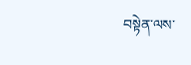བསྟེན་ལས་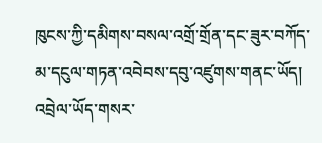ཁུངས་ཀྱི་དམིགས་བསལ་འགྲོ་གྲོན་དང་ཟུར་བཀོད་མ་དངུལ་གཏན་འབེབས་དབུ་འཛུགས་གནང་ཡོད།
འབྲེལ་ཡོད་གསར་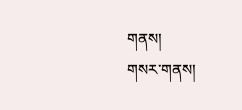གནས།
གསར་གནས།